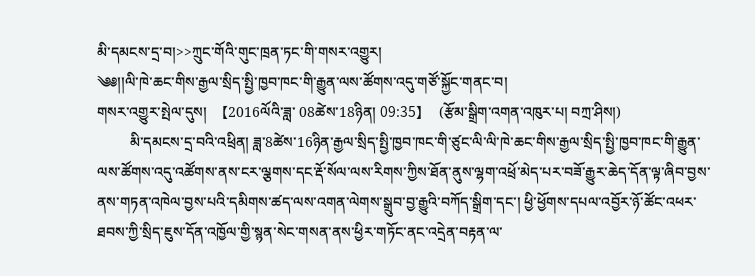མི་དམངས་དྲ་བ།>>ཀྲུང་གོའི་གུང་ཁྲན་ཏང་གི་གསར་འགྱུར།
༄༅།།ལི་ཁེ་ཆང་གིས་རྒྱལ་སྲིད་སྤྱི་ཁྱབ་ཁང་གི་རྒྱུན་ལས་ཚོགས་འདུ་གཙོ་སྐྱོང་གནང་བ།
གསར་འགྱུར་སྤེལ་དུས།  【2016ལོའི་ཟླ་ 08ཚེས་18ཉིན། 09:35】   (རྩོམ་སྒྲིག་འགན་འཁུར་པ། བཀྲ་ཤིས།)
         མི་དམངས་དྲ་བའི་འཕྲིན། ཟླ་8ཚེས་16ཉིན་རྒྱལ་སྲིད་སྤྱི་ཁྱབ་ཁང་གི་ཙུང་ལི་ལི་ཁེ་ཆང་གིས་རྒྱལ་སྲིད་སྤྱི་ཁྱབ་ཁང་གི་རྒྱུན་ལས་ཚོགས་འདུ་འཚོགས་ནས་ངར་ལྕགས་དང་རྡོ་སོལ་ལས་རིགས་ཀྱིས་ཐོན་ནུས་ལྷག་འཕྲོ་མེད་པར་བཟོ་རྒྱུར་ཆེད་དོན་ལྟ་ཞིབ་བྱས་ནས་གཏན་འཁེལ་བྱས་པའི་དམིགས་ཚད་ལས་འགན་ལེགས་སྒྲུབ་བྱ་རྒྱུའི་བཀོད་སྒྲིག་དང་། ཕྱི་ཕྱོགས་དཔལ་འབྱོར་ཉོ་ཚོང་འཕར་ཐབས་ཀྱི་སྲིད་ཇུས་དོན་འཁྱོལ་གྱི་སྙན་སེང་གསན་ནས་ཕྱིར་གཏོང་ནང་འདྲེན་བརྟན་ལ་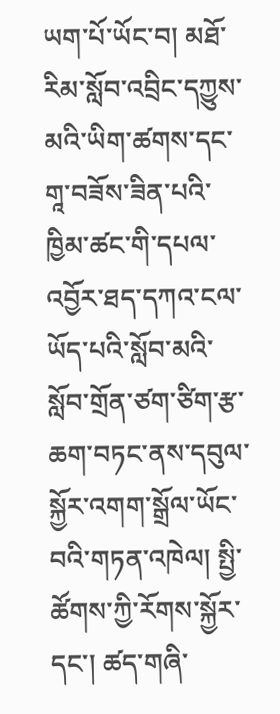ཡག་པོ་ཡོང་བ། མཐོ་རིམ་སློབ་འབྲིང་དཀྱུས་མའི་ཡིག་ཚགས་དང་གཱ་བཟོས་ཟིན་པའི་ཁྱིམ་ཚང་གི་དཔལ་འབྱོར་ཐད་དཀའ་ངལ་ཡོད་པའི་སློབ་མའི་སློབ་གྲོན་ཙག་ཙིག་རྩ་ཆག་བཏང་ནས་དབུལ་སྐྱོར་འགག་སྒྲོལ་ཡོང་བའི་གཏན་འཁེལ། སྤྱི་ཚོགས་ཀྱི་རོགས་སྐྱོར་དང་། ཚད་གཞི་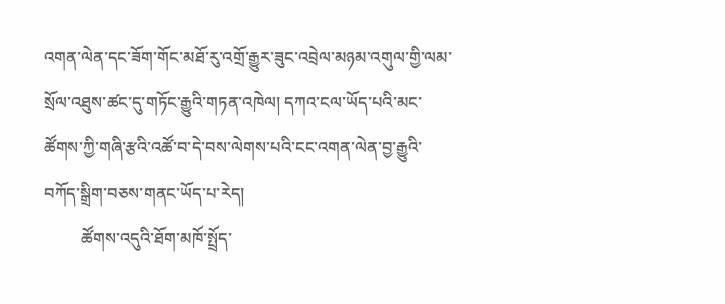འགན་ལེན་དང་ཟོག་གོང་མཐོ་རུ་འགྲོ་རྒྱུར་ཟུང་འབྲེལ་མཉམ་འགུལ་གྱི་ལམ་སྲོལ་འཐུས་ཚང་དུ་གཏོང་རྒྱུའི་གཏན་འཁེལ། དཀའ་ངལ་ཡོད་པའི་མང་ཚོགས་ཀྱི་གཞི་རྩའི་འཚོ་བ་དེ་བས་ལེགས་པའི་ངང་འགན་ལེན་བྱ་རྒྱུའི་བཀོད་སྒྲིག་བཅས་གནང་ཡོད་པ་རེད།
         ཚོགས་འདུའི་ཐོག་མཁོ་སྤྲོད་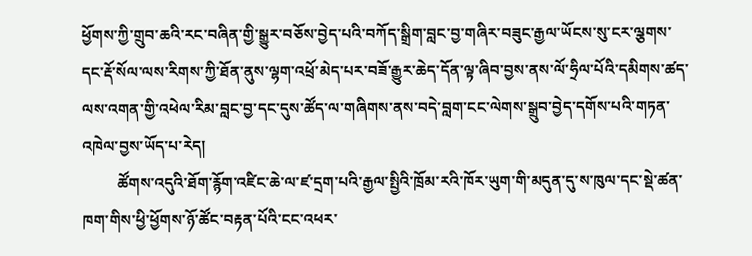ཕྱོགས་ཀྱི་གྲུབ་ཆའི་རང་བཞིན་གྱི་སྒྱུར་བཅོས་བྱེད་པའི་བཀོད་སྒྲིག་བླང་བྱ་གཞིར་བཟུང་རྒྱལ་ཡོངས་སུ་ངར་ལྕགས་དང་རྡོ་སོལ་ལས་རིགས་ཀྱི་ཐོན་ནུས་ལྷག་འཕྲོ་མེད་པར་བཟོ་རྒྱུར་ཆེད་དོན་ལྟ་ཞིབ་བྱས་ནས་ལོ་ཧྲིལ་པོའི་དམིགས་ཚད་ལས་འགན་གྱི་འཕེལ་རིམ་བླང་བྱ་དང་དུས་ཚོད་ལ་གཞིགས་ནས་བདེ་བླག་ངང་ལེགས་སྒྲུབ་བྱེད་དགོས་པའི་གཏན་འཁེལ་བྱས་ཡོད་པ་རེད།
         ཚོགས་འདུའི་ཐོག་རྙོག་འཛིང་ཆེ་ལ་ཛ་དྲག་པའི་རྒྱལ་སྤྱིའི་ཁྲོམ་རའི་ཁོར་ཡུག་གི་མདུན་དུ་ས་ཁུལ་དང་སྡེ་ཚན་ཁག་གིས་ཕྱི་ཕྱོགས་ཉོ་ཚོང་བརྟན་པོའི་ངང་འཕར་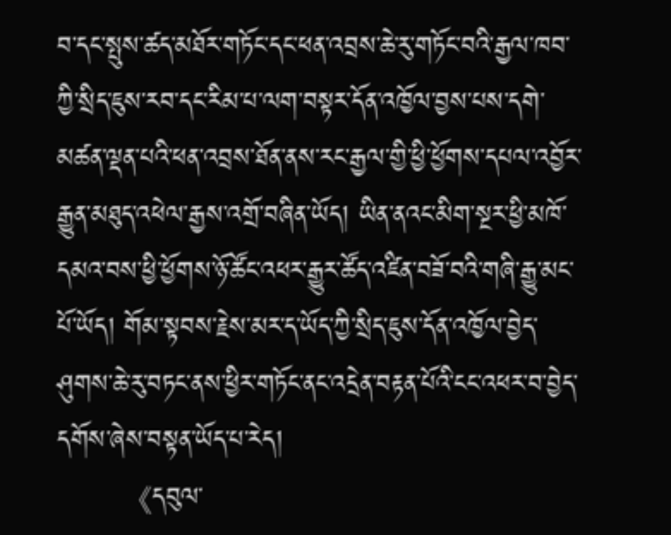བ་དང་སྤུས་ཚད་མཐོར་གཏོང་དང་ཕན་འབྲས་ཆེ་རུ་གཏོང་བའི་རྒྱལ་ཁབ་ཀྱི་སྲིད་ཇུས་རབ་དང་རིམ་པ་ལག་བསྟར་དོན་འཁྱོལ་བྱས་པས་དགེ་མཚན་ལྡན་པའི་ཕན་འབྲས་ཐོན་ནས་རང་རྒྱལ་གྱི་ཕྱི་ཕྱོགས་དཔལ་འབྱོར་རྒྱུན་མཐུད་འཕེལ་རྒྱས་འགྲོ་བཞིན་ཡོད། ཡིན་ནའང་མིག་སྔར་ཕྱི་མཁོ་དམའ་བས་ཕྱི་ཕྱོགས་ཉོ་ཚོང་འཕར་རྒྱུར་ཚོད་འཛིན་བཟོ་བའི་གཞི་རྒྱུ་མང་པོ་ཡོད། གོམ་སྟབས་རྗེས་མར་ད་ཡོད་ཀྱི་སྲིད་ཇུས་དོན་འཁྱོལ་བྱེད་ཤུགས་ཆེ་རུ་བཏང་ནས་ཕྱིར་གཏོང་ནང་འདྲེན་བརྟན་པོའི་ངང་འཕར་བ་བྱེད་དགོས་ཞེས་བསྟན་ཡོད་པ་རེད།
         《དབུལ་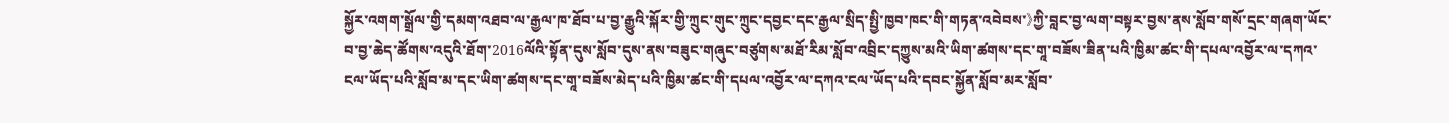སྐྱོར་འགག་སྒྲོལ་གྱི་དམག་འཐབ་ལ་རྒྱལ་ཁ་ཐོབ་པ་བྱ་རྒྱུའི་སྐོར་གྱི་ཀྲུང་གུང་ཀྲུང་དབྱང་དང་རྒྱལ་སྲིད་སྤྱི་ཁྱབ་ཁང་གི་གཏན་འབེབས་》ཀྱི་བླང་བྱ་ལག་བསྟར་བྱས་ནས་སློབ་གསོ་དྲང་གཞག་ཡོང་བ་བྱ་ཆེད་ཚོགས་འདུའི་ཐོག་2016ལོའི་སྟོན་དུས་སློབ་དུས་ནས་བཟུང་གཞུང་བཙུགས་མཐོ་རིམ་སློབ་འབྲིང་དཀྱུས་མའི་ཡིག་ཚགས་དང་གཱ་བཟོས་ཟིན་པའི་ཁྱིམ་ཚང་གི་དཔལ་འབྱོར་ལ་དཀའ་ངལ་ཡོད་པའི་སློབ་མ་དང་ཡིག་ཚགས་དང་གཱ་བཟོས་མེད་པའི་ཁྱིམ་ཚང་གི་དཔལ་འབྱོར་ལ་དཀའ་ངལ་ཡོད་པའི་དབང་སྐྱོན་སློབ་མར་སློབ་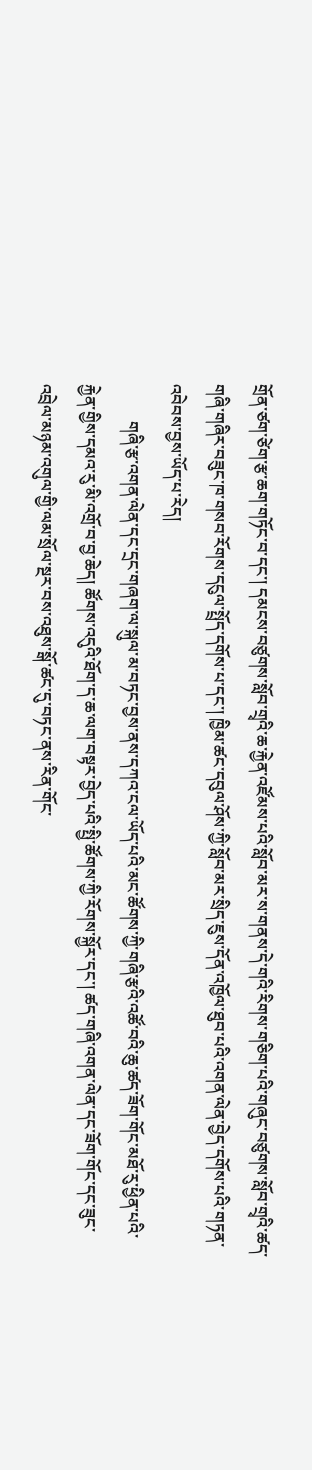གྲོན་ཙག་ཙེག་རྩ་ཆག་གཏོང་བ་དང་། དམངས་བཙུགས་སློབ་གྲྭའི་ཆ་རྐྱེན་འཛོམས་པའི་སློབ་མར་ས་གནས་དེ་གའི་རིགས་གཅིག་པའི་གཞུང་བཙུགས་སློབ་གྲྭའི་ཚད་གཞི་གཞིར་བཟུང་ཁ་གསབ་རོགས་དངུལ་སྤྲོད་དགོས་པ་དང་། ཁྱིམ་ཚང་དབུལ་ཤོས་ཀྱི་སློབ་མར་སྲིད་ཇུས་དོན་འཁྱོལ་ཐུབ་པའི་འགན་ལེན་བྱེད་དགོས་པའི་གཏན་འབེབས་བྱས་ཡོད་པ་རེད།
         གཞི་རྩ་འགན་ལེན་དང་དྲང་གཞག་ལ་སྐུལ་མ་བཏང་བྱས་ནས་དཀའ་ངལ་ཡོད་པའི་མང་ཚོགས་ཀྱི་གཞི་རྩའི་འཚོ་བའི་ཆུ་ཚད་ཟོག་གོང་མཐོ་རུ་ཕྱིན་པའི་རྐྱེན་གྱིས་དམའ་རུ་མི་འགྲོ་བ་བྱ་ཆེད། ཚོགས་འདུའི་ཐོག་ད་ཆ་ལག་བསྟར་བྱེད་པའི་སྤྱི་ཚོགས་ཀྱི་རོགས་སྐྱོར་དང་། ཚད་གཞི་འགན་ལེན་དང་ཟོག་གོང་དང་ཟུང་འབྲེལ་མཉམ་འགུལ་གྱི་ལམ་སྲོལ་སྔར་བས་འཐུས་སྒོ་ཚང་དུ་བཏང་ནས་རིན་གོང་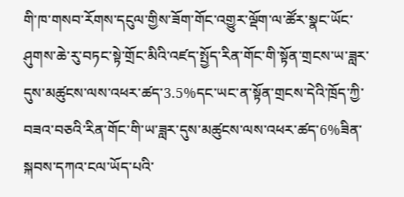གི་ཁ་གསབ་རོགས་དངུལ་གྱིས་ཟོག་གོང་འགྱུར་ལྡོག་ལ་ཚོར་སྣང་ཡོང་ཤུགས་ཆེ་རུ་བཏང་སྟེ་གྲོང་མིའི་འཛད་སྤྱོད་རིན་གོང་གི་སྟོན་གྲངས་ཡ་ཟླར་དུས་མཚུངས་ལས་འཕར་ཚད་3.5%དང་ཡང་ན་སྟོན་གྲངས་དེའི་ཁྲོད་ཀྱི་བཟའ་བཅའི་རིན་གོང་གི་ཡ་ཟླར་དུས་མཚུངས་ལས་འཕར་ཚད་6%ཟིན་སྐབས་དཀའ་ངལ་ཡོད་པའི་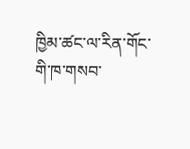ཁྱིམ་ཚང་ལ་རིན་གོང་གི་ཁ་གསབ་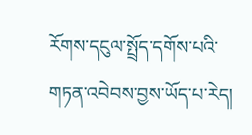རོགས་དངུལ་སྤྲོད་དགོས་པའི་གཏན་འབེབས་བྱས་ཡོད་པ་རེད།